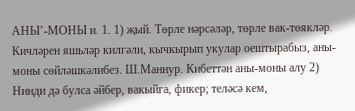АНЫ’-МОНЫ и. 1. 1) җый. Төрле нәрсәләр, төрле вак-төякләр. Кичләрен яшьләр килгәли, кычкырып укулар оештырабыз, аны-моны сөйләшкәлибез. Ш.Маннур. Кибеттән аны-моны алу 2) Нинди дә булса әйбер, вакыйга, фикер; теләсә кем,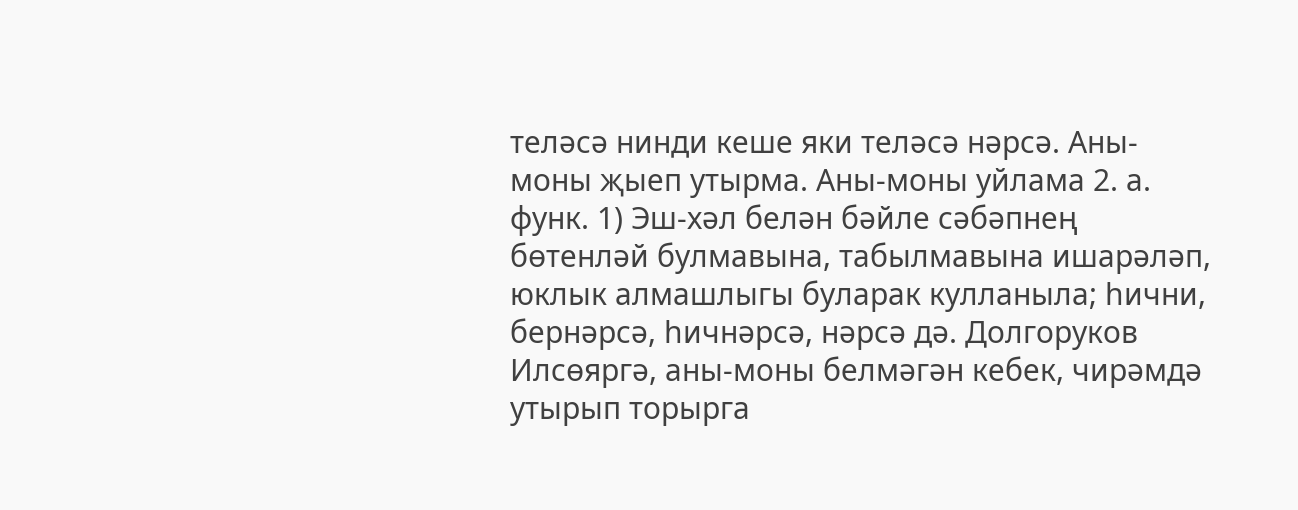теләсә нинди кеше яки теләсә нәрсә. Аны-моны җыеп утырма. Аны-моны уйлама 2. а. функ. 1) Эш-хәл белән бәйле сәбәпнең бөтенләй булмавына, табылмавына ишарәләп, юклык алмашлыгы буларак кулланыла; һични, бернәрсә, һичнәрсә, нәрсә дә. Долгоруков Илсөяргә, аны-моны белмәгән кебек, чирәмдә утырып торырга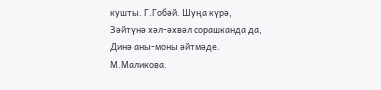кушты. Г.Гобәй. Шуңа күрә, Зәйтүнә хәл-әхвәл сорашканда да, Динә аны-моны әйтмәде. М.Маликова.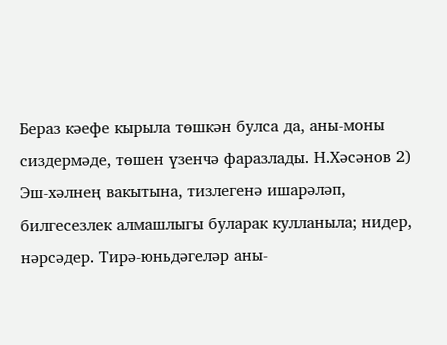Бераз кәефе кырыла төшкән булса да, аны-моны сиздермәде, төшен үзенчә фаразлады. Н.Хәсәнов 2) Эш-хәлнең вакытына, тизлегенә ишарәләп, билгесезлек алмашлыгы буларак кулланыла; нидер, нәрсәдер. Тирә-юньдәгеләр аны-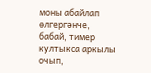моны абайлап өлгергәнче, бабай, тимер култыкса аркылы очып,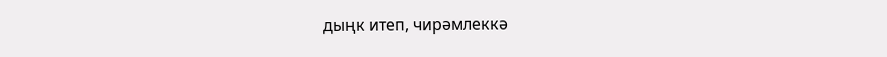дыңк итеп, чирәмлеккә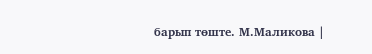барып төште. М.Маликова |